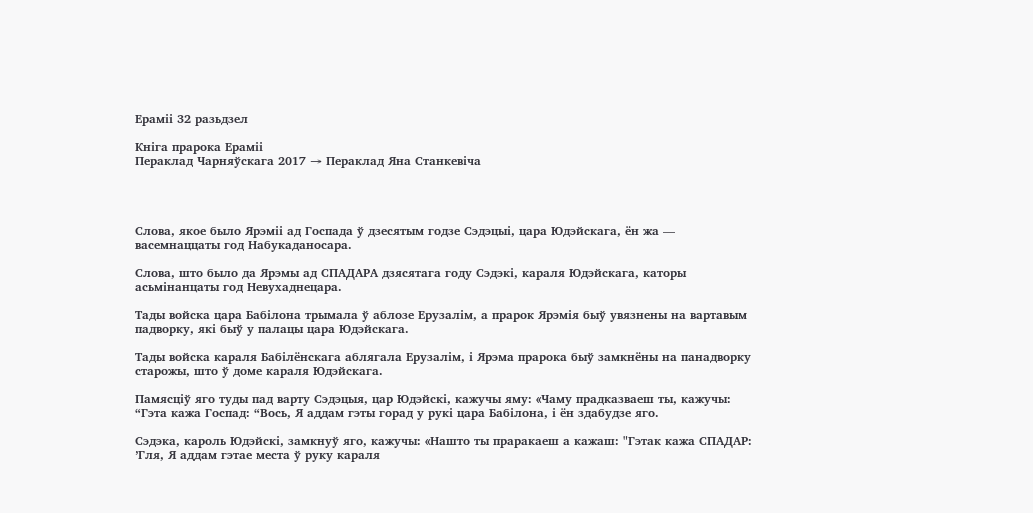Ераміі 32 разьдзел

Кніга прарока Ераміі
Пераклад Чарняўскага 2017 → Пераклад Яна Станкевіча




Слова, якое было Ярэміі ад Госпада ў дзесятым годзе Сэдэцыі, цара Юдэйскага, ён жа — васемнаццаты год Набукаданосара.

Слова, што было да Ярэмы ад СПАДАРА дзясятага году Сэдэкі, караля Юдэйскага, каторы асьмінанцаты год Невухаднецара.

Тады войска цара Бабілона трымала ў аблозе Ерузалім, а прарок Ярэмія быў увязнены на вартавым падворку, які быў у палацы цара Юдэйскага.

Тады войска караля Бабілёнскага аблягала Ерузалім, і Ярэма прарока быў замкнёны на панадворку старожы, што ў доме караля Юдэйскага.

Памясціў яго туды пад варту Сэдэцыя, цар Юдэйскі, кажучы яму: «Чаму прадказваеш ты, кажучы: “Гэта кажа Госпад: “Вось, Я аддам гэты горад у рукі цара Бабілона, і ён здабудзе яго.

Сэдэка, кароль Юдэйскі, замкнуў яго, кажучы: «Нашто ты праракаеш а кажаш: "Гэтак кажа СПАДАР: ’Гля, Я аддам гэтае места ў руку караля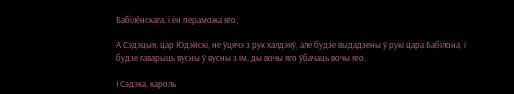Бабілёнскага, і ён пераможа яго;

А Сэдэцыя, цар Юдэйскі, не ўцячэ з рук халдэяў, але будзе выдадзены ў рукі цара Бабілона, і будзе гаварыць вусны ў вусны з ім, ды вочы яго ўбачаць вочы яго.

І Сэдэка, кароль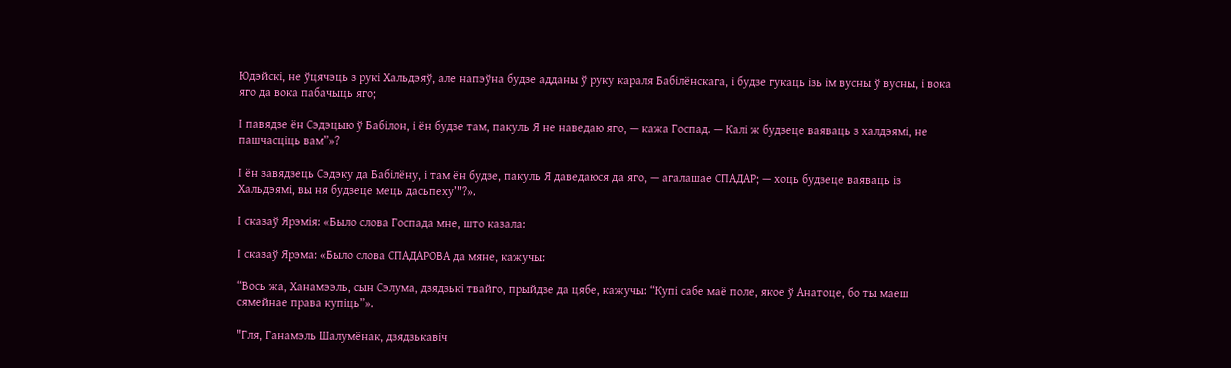Юдэйскі, не ўцячэць з рукі Хальдэяў, але напэўна будзе адданы ў руку караля Бабілёнскага, і будзе гукаць ізь ім вусны ў вусны, і вока яго да вока пабачыць яго;

І павядзе ён Сэдэцыю ў Бабілон, і ён будзе там, пакуль Я не наведаю яго, — кажа Госпад. — Калі ж будзеце ваяваць з халдэямі, не пашчасціць вам”»?

І ён завядзець Сэдэку да Бабілёну, і там ён будзе, пакуль Я даведаюся да яго, — агалашае СПАДАР; — хоць будзеце ваяваць із Хальдэямі, вы ня будзеце мець дасьпеху’"?».

І сказаў Ярэмія: «Было слова Госпада мне, што казала:

І сказаў Ярэма: «Было слова СПАДАРОВА да мяне, кажучы:

“Вось жа, Ханамээль, сын Сэлума, дзядзькі твайго, прыйдзе да цябе, кажучы: “Купі сабе маё поле, якое ў Анатоце, бо ты маеш сямейнае права купіць”».

"Гля, Ганамэль Шалумёнак, дзядзькавіч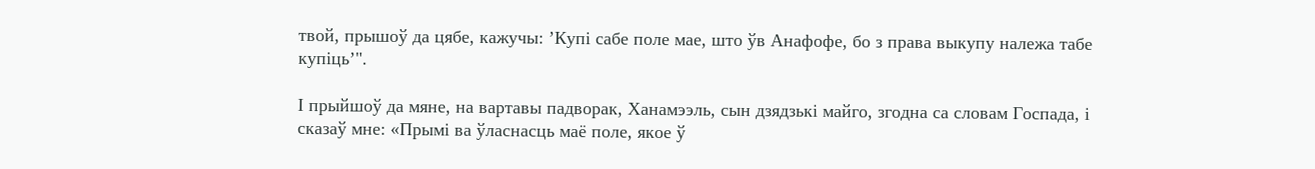твой, прышоў да цябе, кажучы: ’Купі сабе поле мае, што ўв Анафофе, бо з права выкупу належа табе купіць’".

І прыйшоў да мяне, на вартавы падворак, Ханамээль, сын дзядзькі майго, згодна са словам Госпада, і сказаў мне: «Прымі ва ўласнасць маё поле, якое ў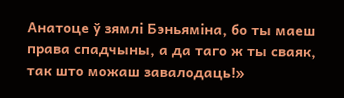Анатоце ў зямлі Бэньяміна, бо ты маеш права спадчыны, а да таго ж ты сваяк, так што можаш завалодаць!»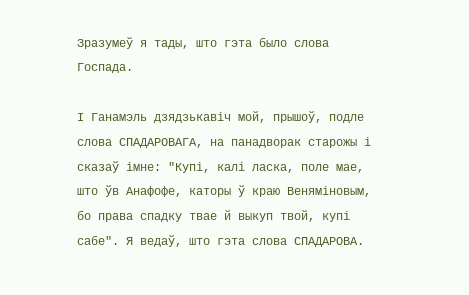Зразумеў я тады, што гэта было слова Госпада.

І Ганамэль дзядзькавіч мой, прышоў, подле слова СПАДАРОВАГА, на панадворак старожы і сказаў імне: "Купі, калі ласка, поле мае, што ўв Анафофе, каторы ў краю Веняміновым, бо права спадку твае й выкуп твой, купі сабе". Я ведаў, што гэта слова СПАДАРОВА.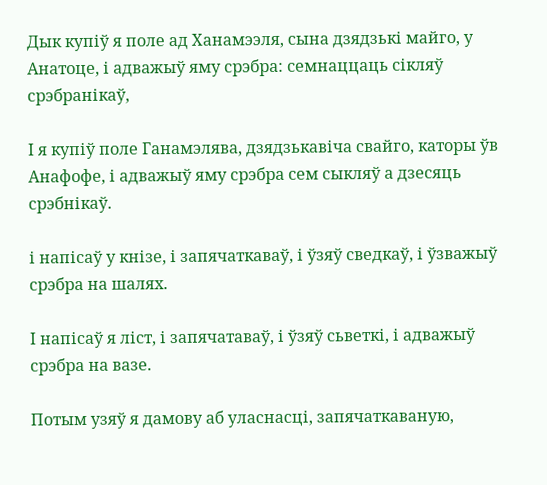Дык купіў я поле ад Ханамээля, сына дзядзькі майго, у Анатоце, і адважыў яму срэбра: семнаццаць сікляў срэбранікаў,

І я купіў поле Ганамэлява, дзядзькавіча свайго, каторы ўв Анафофе, і адважыў яму срэбра сем сыкляў а дзесяць срэбнікаў.

і напісаў у кнізе, і запячаткаваў, і ўзяў сведкаў, і ўзважыў срэбра на шалях.

І напісаў я ліст, і запячатаваў, і ўзяў сьветкі, і адважыў срэбра на вазе.

Потым узяў я дамову аб уласнасці, запячаткаваную,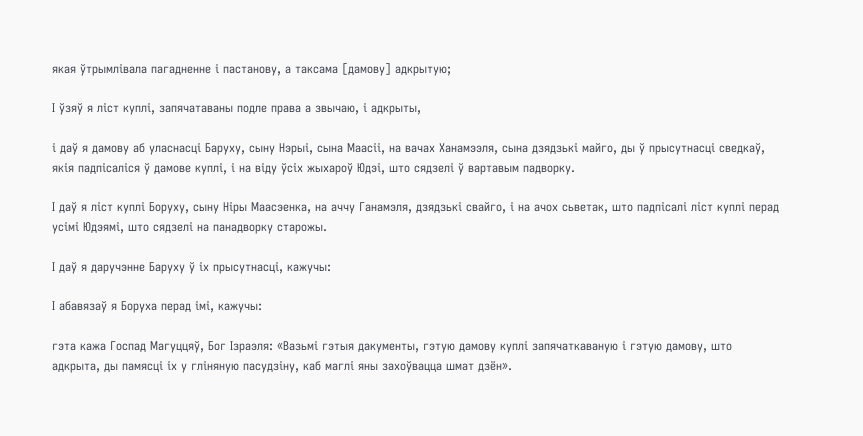якая ўтрымлівала пагадненне і пастанову, а таксама [дамову] адкрытую;

І ўзяў я ліст куплі, запячатаваны подле права а звычаю, і адкрыты,

і даў я дамову аб уласнасці Баруху, сыну Нэрыі, сына Маасіі, на вачах Ханамээля, сына дзядзькі майго, ды ў прысутнасці сведкаў, якія падпісаліся ў дамове куплі, і на віду ўсіх жыхароў Юдэі, што сядзелі ў вартавым падворку.

І даў я ліст куплі Боруху, сыну Ніры Маасэенка, на аччу Ганамэля, дзядзькі свайго, і на ачох сьветак, што падпісалі ліст куплі перад усімі Юдэямі, што сядзелі на панадворку старожы.

І даў я даручэнне Баруху ў іх прысутнасці, кажучы:

І абавязаў я Боруха перад імі, кажучы:

гэта кажа Госпад Магуццяў, Бог Ізраэля: «Вазьмі гэтыя дакументы, гэтую дамову куплі запячаткаваную і гэтую дамову, што адкрыта, ды памясці іх у гліняную пасудзіну, каб маглі яны захоўвацца шмат дзён».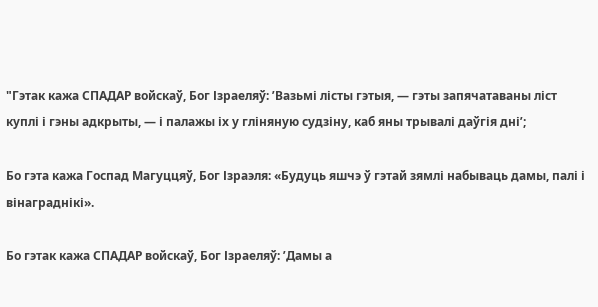"Гэтак кажа СПАДАР войскаў, Бог Ізраеляў: ’Вазьмі лісты гэтыя, — гэты запячатаваны ліст куплі і гэны адкрыты, — і палажы іх у гліняную судзіну, каб яны трывалі даўгія дні’;

Бо гэта кажа Госпад Магуццяў, Бог Ізраэля: «Будуць яшчэ ў гэтай зямлі набываць дамы, палі і вінаграднікі».

Бо гэтак кажа СПАДАР войскаў, Бог Ізраеляў: ’Дамы а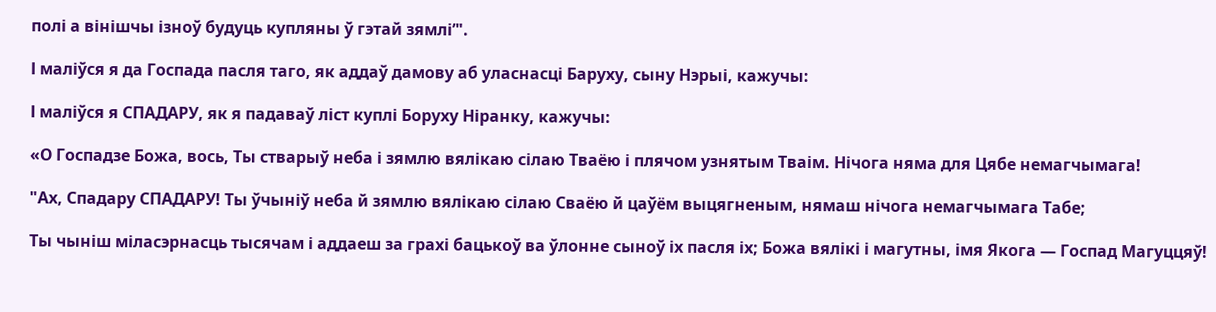полі а вінішчы ізноў будуць купляны ў гэтай зямлі’".

І маліўся я да Госпада пасля таго, як аддаў дамову аб уласнасці Баруху, сыну Нэрыі, кажучы:

І маліўся я СПАДАРУ, як я падаваў ліст куплі Боруху Ніранку, кажучы:

«О Госпадзе Божа, вось, Ты стварыў неба і зямлю вялікаю сілаю Тваёю і плячом узнятым Тваім. Нічога няма для Цябе немагчымага!

"Ах, Спадару СПАДАРУ! Ты ўчыніў неба й зямлю вялікаю сілаю Сваёю й цаўём выцягненым, нямаш нічога немагчымага Табе;

Ты чыніш міласэрнасць тысячам і аддаеш за грахі бацькоў ва ўлонне сыноў іх пасля іх; Божа вялікі і магутны, імя Якога — Госпад Магуццяў!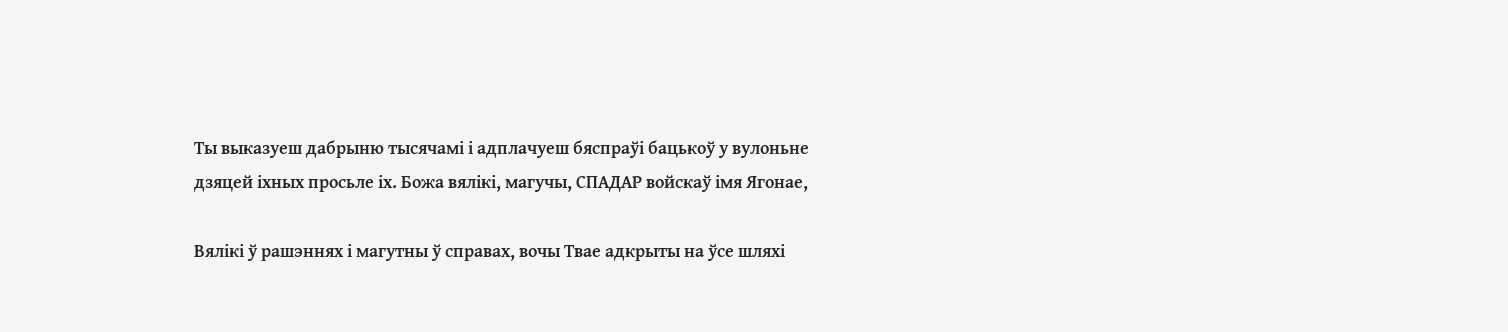Ты выказуеш дабрыню тысячамі і адплачуеш бяспраўі бацькоў у вулоньне дзяцей іхных просьле іх. Божа вялікі, магучы, СПАДАР войскаў імя Ягонае,

Вялікі ў рашэннях і магутны ў справах, вочы Твае адкрыты на ўсе шляхі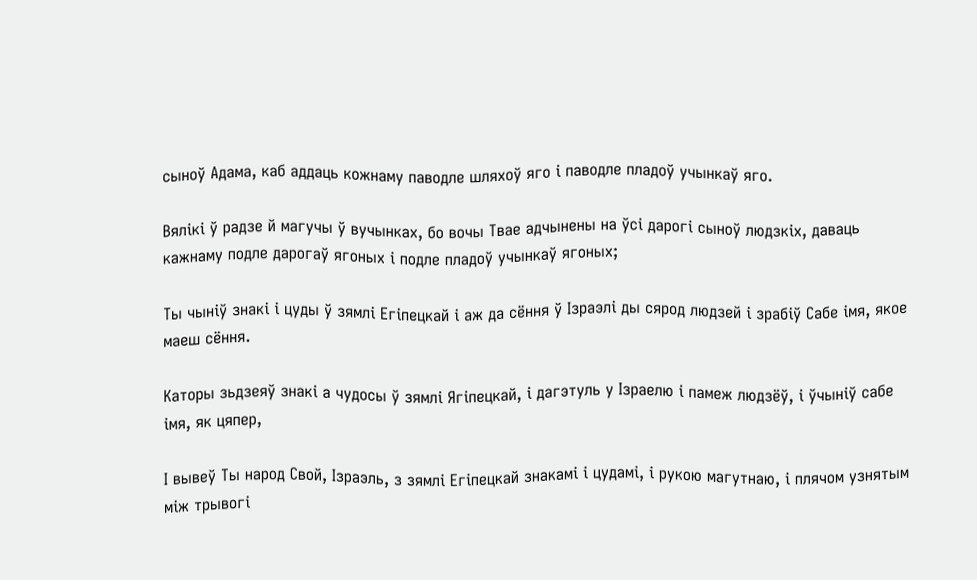сыноў Адама, каб аддаць кожнаму паводле шляхоў яго і паводле пладоў учынкаў яго.

Вялікі ў радзе й магучы ў вучынках, бо вочы Твае адчынены на ўсі дарогі сыноў людзкіх, даваць кажнаму подле дарогаў ягоных і подле пладоў учынкаў ягоных;

Ты чыніў знакі і цуды ў зямлі Егіпецкай і аж да сёння ў Ізраэлі ды сярод людзей і зрабіў Сабе імя, якое маеш сёння.

Каторы зьдзеяў знакі а чудосы ў зямлі Ягіпецкай, і дагэтуль у Ізраелю і памеж людзёў, і ўчыніў сабе імя, як цяпер,

І вывеў Ты народ Свой, Ізраэль, з зямлі Егіпецкай знакамі і цудамі, і рукою магутнаю, і плячом узнятым між трывогі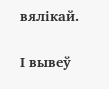вялікай.

І вывеў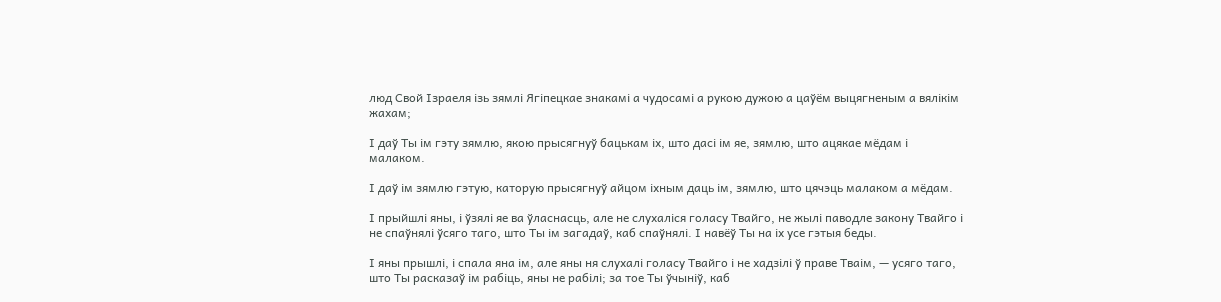люд Свой Ізраеля ізь зямлі Ягіпецкае знакамі а чудосамі а рукою дужою а цаўём выцягненым а вялікім жахам;

І даў Ты ім гэту зямлю, якою прысягнуў бацькам іх, што дасі ім яе, зямлю, што ацякае мёдам і малаком.

І даў ім зямлю гэтую, каторую прысягнуў айцом іхным даць ім, зямлю, што цячэць малаком а мёдам.

І прыйшлі яны, і ўзялі яе ва ўласнасць, але не слухаліся голасу Твайго, не жылі паводле закону Твайго і не спаўнялі ўсяго таго, што Ты ім загадаў, каб спаўнялі. І навёў Ты на іх усе гэтыя беды.

І яны прышлі, і спала яна ім, але яны ня слухалі голасу Твайго і не хадзілі ў праве Тваім, — усяго таго, што Ты расказаў ім рабіць, яны не рабілі; за тое Ты ўчыніў, каб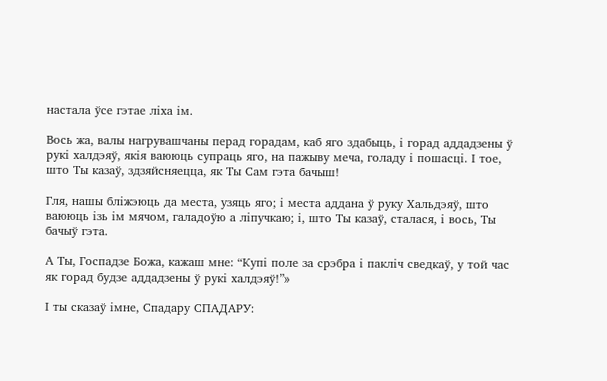настала ўсе гэтае ліха ім.

Вось жа, валы нагрувашчаны перад горадам, каб яго здабыць, і горад аддадзены ў рукі халдэяў, якія ваююць супраць яго, на пажыву меча, голаду і пошасці. І тое, што Ты казаў, здзяйсняецца, як Ты Сам гэта бачыш!

Гля, нашы бліжэюць да места, узяць яго; і места аддана ў руку Хальдэяў, што ваююць ізь ім мячом, галадоўю а ліпучкаю; і, што Ты казаў, сталася, і вось, Ты бачыў гэта.

А Ты, Госпадзе Божа, кажаш мне: “Купі поле за срэбра і пакліч сведкаў, у той час як горад будзе аддадзены ў рукі халдэяў!”»

І ты сказаў імне, Спадару СПАДАРУ: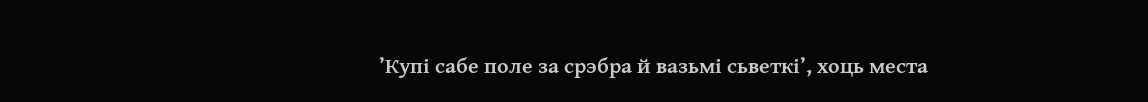’Купі сабе поле за срэбра й вазьмі сьветкі’, хоць места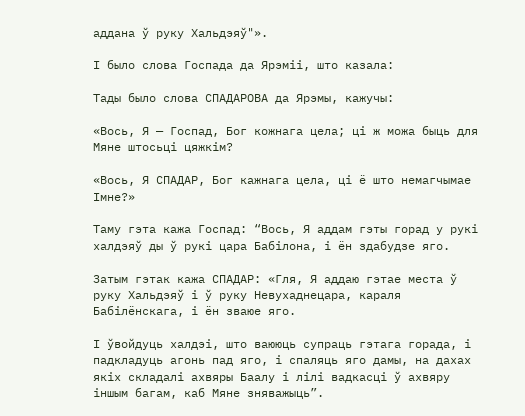аддана ў руку Хальдэяў"».

І было слова Госпада да Ярэміі, што казала:

Тады было слова СПАДАРОВА да Ярэмы, кажучы:

«Вось, Я — Госпад, Бог кожнага цела; ці ж можа быць для Мяне штосьці цяжкім?

«Вось, Я СПАДАР, Бог кажнага цела, ці ё што немагчымае Імне?»

Таму гэта кажа Госпад: “Вось, Я аддам гэты горад у рукі халдэяў ды ў рукі цара Бабілона, і ён здабудзе яго.

Затым гэтак кажа СПАДАР: «Гля, Я аддаю гэтае места ў руку Хальдэяў і ў руку Невухаднецара, караля Бабілёнскага, і ён зваюе яго.

І ўвойдуць халдэі, што ваююць супраць гэтага горада, і падкладуць агонь пад яго, і спаляць яго дамы, на дахах якіх складалі ахвяры Баалу і лілі вадкасці ў ахвяру іншым багам, каб Мяне зняважыць”.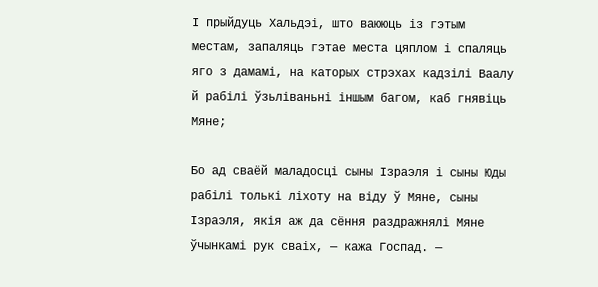І прыйдуць Хальдэі, што ваююць із гэтым местам, запаляць гэтае места цяплом і спаляць яго з дамамі, на каторых стрэхах кадзілі Ваалу й рабілі ўзьліваньні іншым багом, каб гнявіць Мяне;

Бо ад сваёй маладосці сыны Ізраэля і сыны Юды рабілі толькі ліхоту на віду ў Мяне, сыны Ізраэля, якія аж да сёння раздражнялі Мяне ўчынкамі рук сваіх, — кажа Госпад. —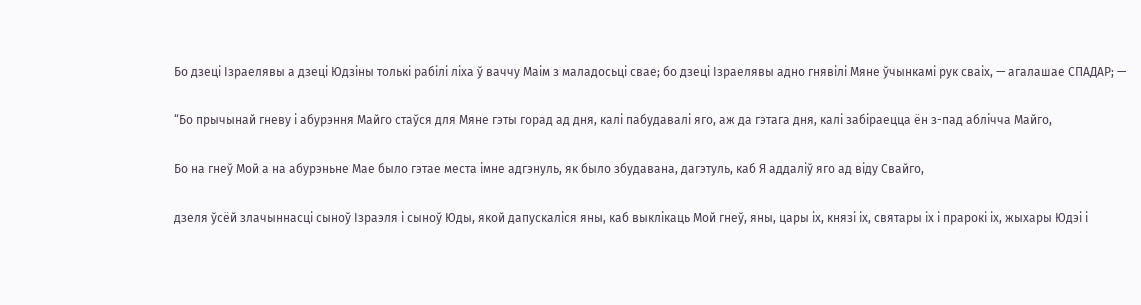Бо дзеці Ізраелявы а дзеці Юдзіны толькі рабілі ліха ў ваччу Маім з маладосьці свае; бо дзеці Ізраелявы адно гнявілі Мяне ўчынкамі рук сваіх, — агалашае СПАДАР; —

“Бо прычынай гневу і абурэння Майго стаўся для Мяне гэты горад ад дня, калі пабудавалі яго, аж да гэтага дня, калі забіраецца ён з-пад аблічча Майго,

Бо на гнеў Мой а на абурэньне Мае было гэтае места імне адгэнуль, як было збудавана, дагэтуль, каб Я аддаліў яго ад віду Свайго,

дзеля ўсёй злачыннасці сыноў Ізраэля і сыноў Юды, якой дапускаліся яны, каб выклікаць Мой гнеў, яны, цары іх, князі іх, святары іх і прарокі іх, жыхары Юдэі і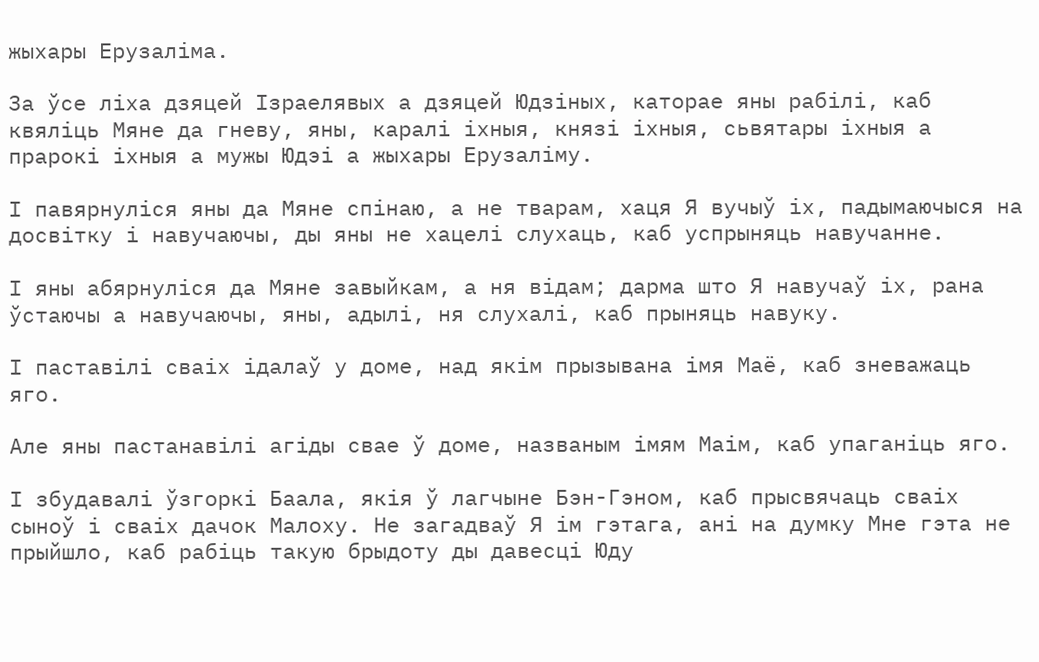жыхары Ерузаліма.

За ўсе ліха дзяцей Ізраелявых а дзяцей Юдзіных, каторае яны рабілі, каб квяліць Мяне да гневу, яны, каралі іхныя, князі іхныя, сьвятары іхныя а прарокі іхныя а мужы Юдэі а жыхары Ерузаліму.

І павярнуліся яны да Мяне спінаю, а не тварам, хаця Я вучыў іх, падымаючыся на досвітку і навучаючы, ды яны не хацелі слухаць, каб успрыняць навучанне.

І яны абярнуліся да Мяне завыйкам, а ня відам; дарма што Я навучаў іх, рана ўстаючы а навучаючы, яны, адылі, ня слухалі, каб прыняць навуку.

І паставілі сваіх ідалаў у доме, над якім прызывана імя Маё, каб зневажаць яго.

Але яны пастанавілі агіды свае ў доме, названым імям Маім, каб упаганіць яго.

І збудавалі ўзгоркі Баала, якія ў лагчыне Бэн-Гэном, каб прысвячаць сваіх сыноў і сваіх дачок Малоху. Не загадваў Я ім гэтага, ані на думку Мне гэта не прыйшло, каб рабіць такую брыдоту ды давесці Юду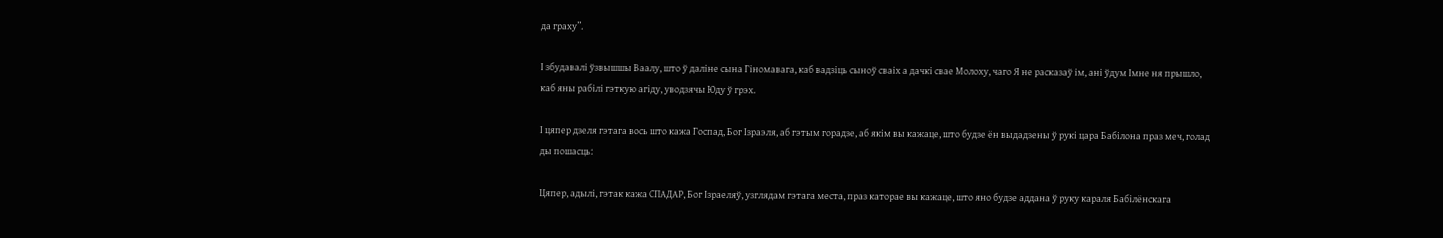да граху”.

І збудавалі ўзвышшы Ваалу, што ў даліне сына Гіномавага, каб вадзіць сыноў сваіх а дачкі свае Молоху, чаго Я не расказаў ім, ані ўдум Імне ня прышло, каб яны рабілі гэткую агіду, уводзячы Юду ў грэх.

І цяпер дзеля гэтага вось што кажа Госпад, Бог Ізраэля, аб гэтым горадзе, аб якім вы кажаце, што будзе ён выдадзены ў рукі цара Бабілона праз меч, голад ды пошасць:

Цяпер, адылі, гэтак кажа СПАДАР, Бог Ізраеляў, узглядам гэтага места, праз каторае вы кажаце, што яно будзе аддана ў руку караля Бабілёнскага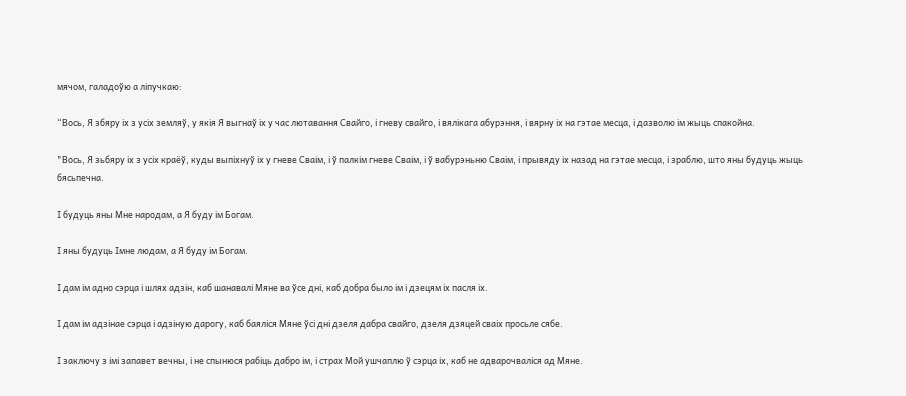мячом, галадоўю а ліпучкаю:

“Вось, Я збяру іх з усіх земляў, у якія Я выгнаў іх у час лютавання Свайго, і гневу свайго, і вялікага абурэння, і вярну іх на гэтае месца, і дазволю ім жыць спакойна.

"Вось, Я зьбяру іх з усіх краёў, куды выпіхнуў іх у гневе Сваім, і ў палкім гневе Сваім, і ў вабурэньню Сваім, і прывяду іх назад на гэтае месца, і зраблю, што яны будуць жыць бясьпечна.

І будуць яны Мне народам, а Я буду ім Богам.

І яны будуць Імне людам, а Я буду ім Богам.

І дам ім адно сэрца і шлях адзін, каб шанавалі Мяне ва ўсе дні, каб добра было ім і дзецям іх пасля іх.

І дам ім адзінае сэрца і адзіную дарогу, каб баяліся Мяне ўсі дні дзеля дабра свайго, дзеля дзяцей сваіх просьле сябе.

І заключу з імі запавет вечны, і не спынюся рабіць дабро ім, і страх Мой ушчаплю ў сэрца іх, каб не адварочваліся ад Мяне.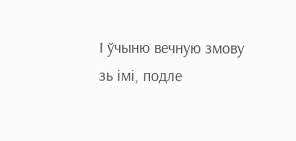І ўчыню вечную змову зь імі, подле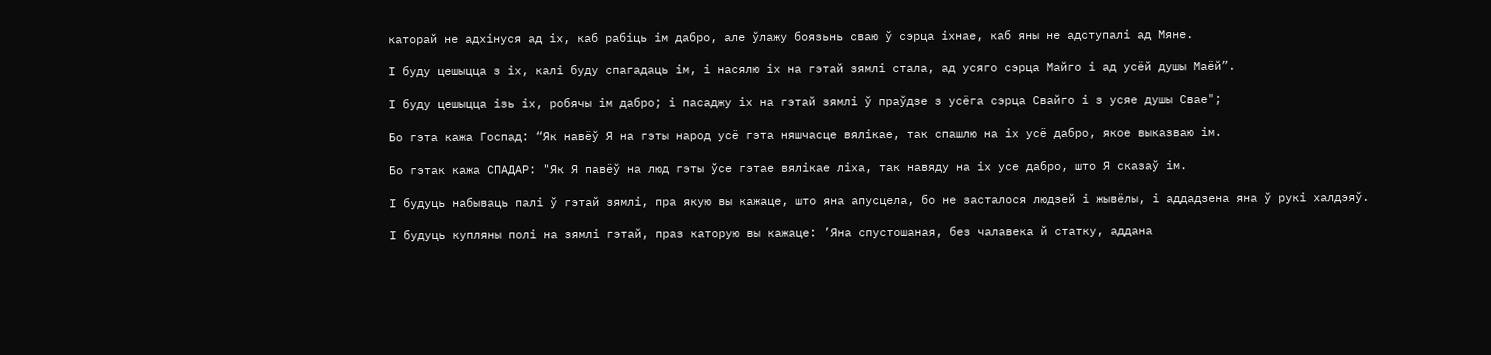каторай не адхінуся ад іх, каб рабіць ім дабро, але ўлажу боязьнь сваю ў сэрца іхнае, каб яны не адступалі ад Мяне.

І буду цешыцца з іх, калі буду спагадаць ім, і насялю іх на гэтай зямлі стала, ад усяго сэрца Майго і ад усёй душы Маёй”.

І буду цешыцца ізь іх, робячы ім дабро; і пасаджу іх на гэтай зямлі ў праўдзе з усёга сэрца Свайго і з усяе душы Свае";

Бо гэта кажа Госпад: “Як навёў Я на гэты народ усё гэта няшчасце вялікае, так спашлю на іх усё дабро, якое выказваю ім.

Бо гэтак кажа СПАДАР: "Як Я павёў на люд гэты ўсе гэтае вялікае ліха, так навяду на іх усе дабро, што Я сказаў ім.

І будуць набываць палі ў гэтай зямлі, пра якую вы кажаце, што яна апусцела, бо не засталося людзей і жывёлы, і аддадзена яна ў рукі халдэяў.

І будуць купляны полі на зямлі гэтай, праз каторую вы кажаце: ’Яна спустошаная, без чалавека й статку, аддана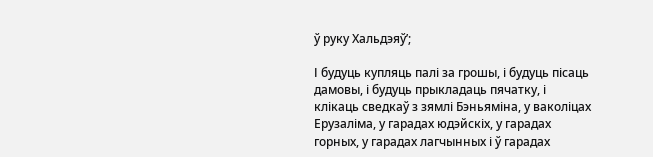ў руку Хальдэяў’;

І будуць купляць палі за грошы, і будуць пісаць дамовы, і будуць прыкладаць пячатку, і клікаць сведкаў з зямлі Бэньяміна, у ваколіцах Ерузаліма, у гарадах юдэйскіх, у гарадах горных, у гарадах лагчынных і ў гарадах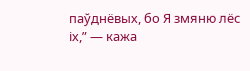паўднёвых, бо Я змяню лёс іх,” — кажа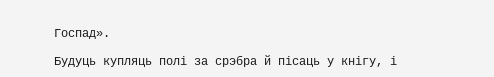Госпад».

Будуць купляць полі за срэбра й пісаць у кнігу, і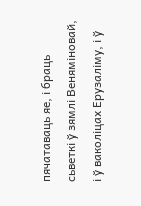пячатаваць яе, і браць сьветкі ў зямлі Веняміновай, і ў ваколіцах Ерузаліму, і ў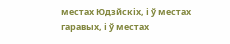местах Юдзйскіх, і ў местах гаравых, і ў местах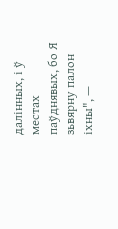далінных, і ў местах паўднявых, бо Я зьвярну палон іхны", —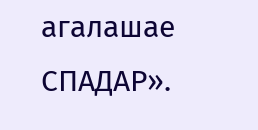агалашае СПАДАР».